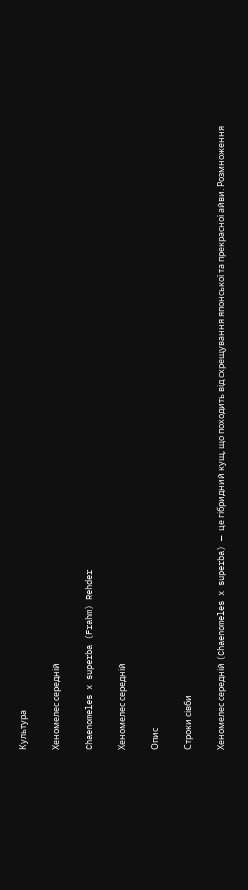Культура

Хеномелес середній

Chaenomeles x superba (Frahm) Rehder

Хеномелес середній

Опис

Строки сівби

Хеномелес середній (Chaenomeles x superba) — це гібридний кущ, що походить від схрещування японської та прекрасної айви. Розмноження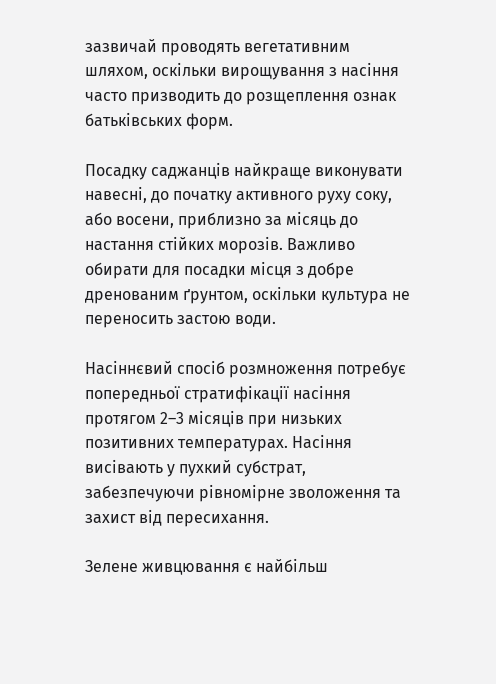зазвичай проводять вегетативним шляхом, оскільки вирощування з насіння часто призводить до розщеплення ознак батьківських форм.

Посадку саджанців найкраще виконувати навесні, до початку активного руху соку, або восени, приблизно за місяць до настання стійких морозів. Важливо обирати для посадки місця з добре дренованим ґрунтом, оскільки культура не переносить застою води.

Насіннєвий спосіб розмноження потребує попередньої стратифікації насіння протягом 2–3 місяців при низьких позитивних температурах. Насіння висівають у пухкий субстрат, забезпечуючи рівномірне зволоження та захист від пересихання.

Зелене живцювання є найбільш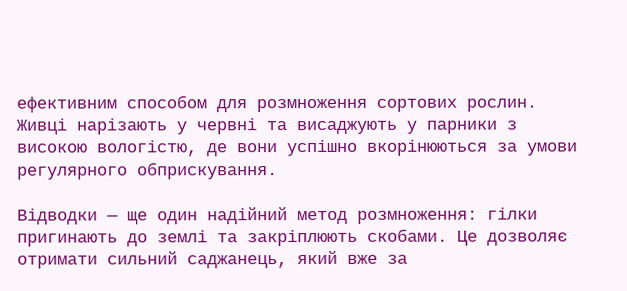ефективним способом для розмноження сортових рослин. Живці нарізають у червні та висаджують у парники з високою вологістю, де вони успішно вкорінюються за умови регулярного обприскування.

Відводки — ще один надійний метод розмноження: гілки пригинають до землі та закріплюють скобами. Це дозволяє отримати сильний саджанець, який вже за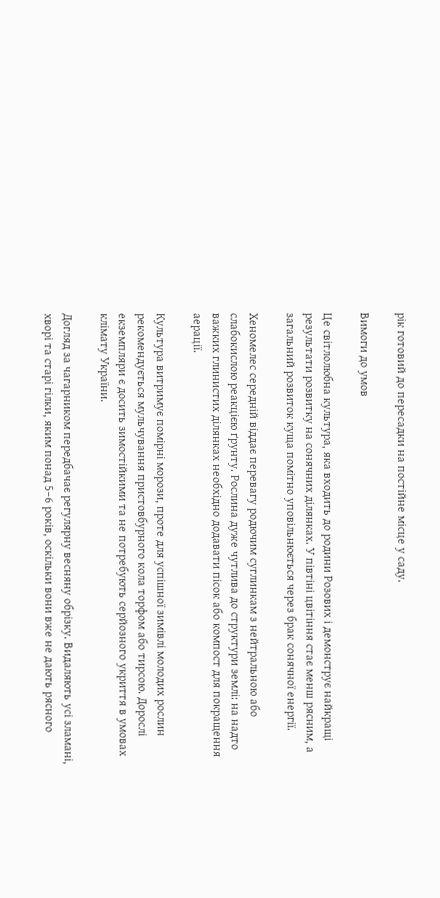рік готовий до пересадки на постійне місце у саду.

Вимоги до умов

Це світлолюбна культура, яка входить до родини Розових і демонструє найкращі результати розвитку на сонячних ділянках. У півтіні цвітіння стає менш рясним, а загальний розвиток куща помітно уповільнюється через брак сонячної енергії.

Хеномелес середній віддає перевагу родючим суглинкам з нейтральною або слабокислою реакцією ґрунту. Рослина дуже чутлива до структури землі: на надто важких глинистих ділянках необхідно додавати пісок або компост для покращення аерації.

Культура витримує помірні морози, проте для успішної зимівлі молодих рослин рекомендується мульчування пристовбурного кола торфом або тирсою. Дорослі екземпляри є досить зимостійкими та не потребують серйозного укриття в умовах клімату України.

Догляд за чагарником передбачає регулярну весняну обрізку. Видаляють усі зламані, хворі та старі гілки, яким понад 5–6 років, оскільки вони вже не дають рясного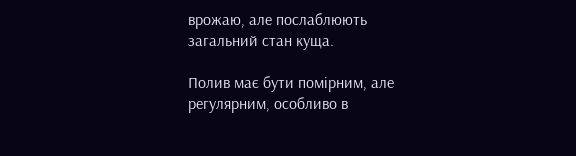врожаю, але послаблюють загальний стан куща.

Полив має бути помірним, але регулярним, особливо в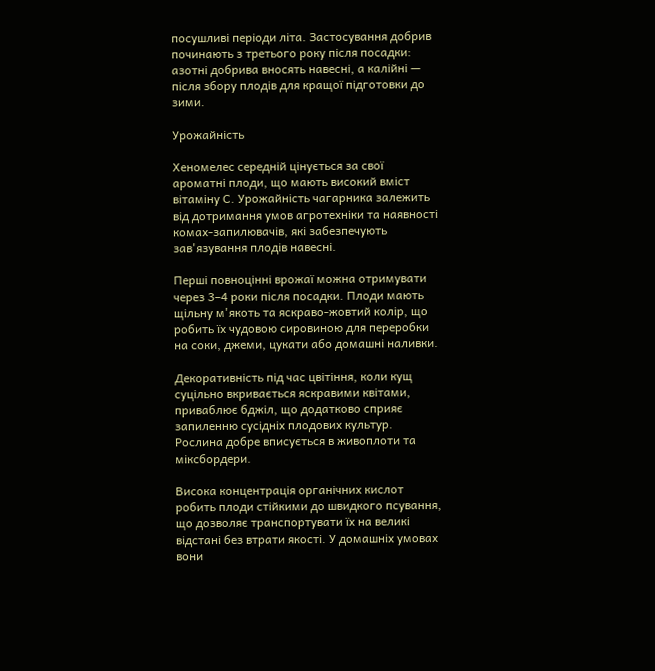посушливі періоди літа. Застосування добрив починають з третього року після посадки: азотні добрива вносять навесні, а калійні — після збору плодів для кращої підготовки до зими.

Урожайність

Хеномелес середній цінується за свої ароматні плоди, що мають високий вміст вітаміну С. Урожайність чагарника залежить від дотримання умов агротехніки та наявності комах-запилювачів, які забезпечують зав'язування плодів навесні.

Перші повноцінні врожаї можна отримувати через 3–4 роки після посадки. Плоди мають щільну м'якоть та яскраво-жовтий колір, що робить їх чудовою сировиною для переробки на соки, джеми, цукати або домашні наливки.

Декоративність під час цвітіння, коли кущ суцільно вкривається яскравими квітами, приваблює бджіл, що додатково сприяє запиленню сусідніх плодових культур. Рослина добре вписується в живоплоти та міксбордери.

Висока концентрація органічних кислот робить плоди стійкими до швидкого псування, що дозволяє транспортувати їх на великі відстані без втрати якості. У домашніх умовах вони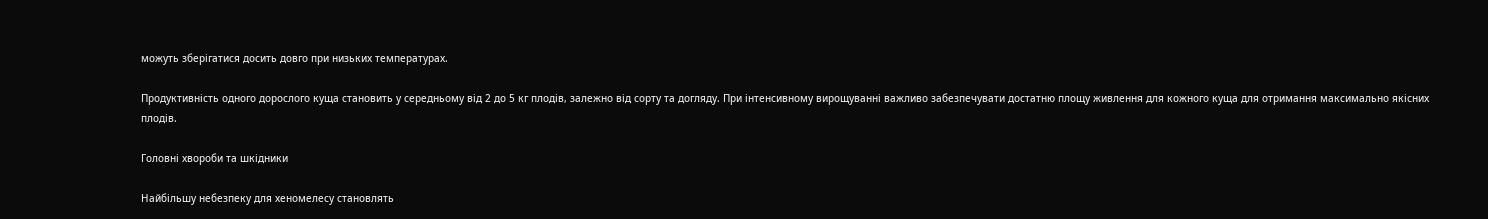можуть зберігатися досить довго при низьких температурах.

Продуктивність одного дорослого куща становить у середньому від 2 до 5 кг плодів, залежно від сорту та догляду. При інтенсивному вирощуванні важливо забезпечувати достатню площу живлення для кожного куща для отримання максимально якісних плодів.

Головні хвороби та шкідники

Найбільшу небезпеку для хеномелесу становлять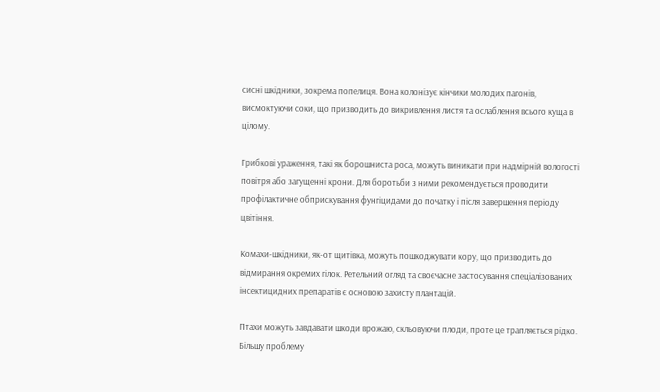сисні шкідники, зокрема попелиця. Вона колонізує кінчики молодих пагонів, висмоктуючи соки, що призводить до викривлення листя та ослаблення всього куща в цілому.

Грибкові ураження, такі як борошниста роса, можуть виникати при надмірній вологості повітря або загущенні крони. Для боротьби з ними рекомендується проводити профілактичне обприскування фунгіцидами до початку і після завершення періоду цвітіння.

Комахи-шкідники, як-от щитівка, можуть пошкоджувати кору, що призводить до відмирання окремих гілок. Ретельний огляд та своєчасне застосування спеціалізованих інсектицидних препаратів є основою захисту плантацій.

Птахи можуть завдавати шкоди врожаю, скльовуючи плоди, проте це трапляється рідко. Більшу проблему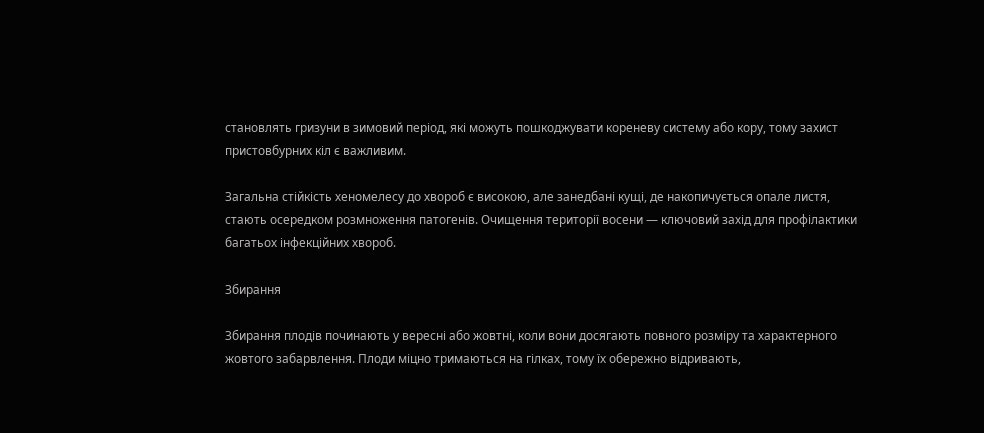становлять гризуни в зимовий період, які можуть пошкоджувати кореневу систему або кору, тому захист пристовбурних кіл є важливим.

Загальна стійкість хеномелесу до хвороб є високою, але занедбані кущі, де накопичується опале листя, стають осередком розмноження патогенів. Очищення території восени — ключовий захід для профілактики багатьох інфекційних хвороб.

Збирання

Збирання плодів починають у вересні або жовтні, коли вони досягають повного розміру та характерного жовтого забарвлення. Плоди міцно тримаються на гілках, тому їх обережно відривають,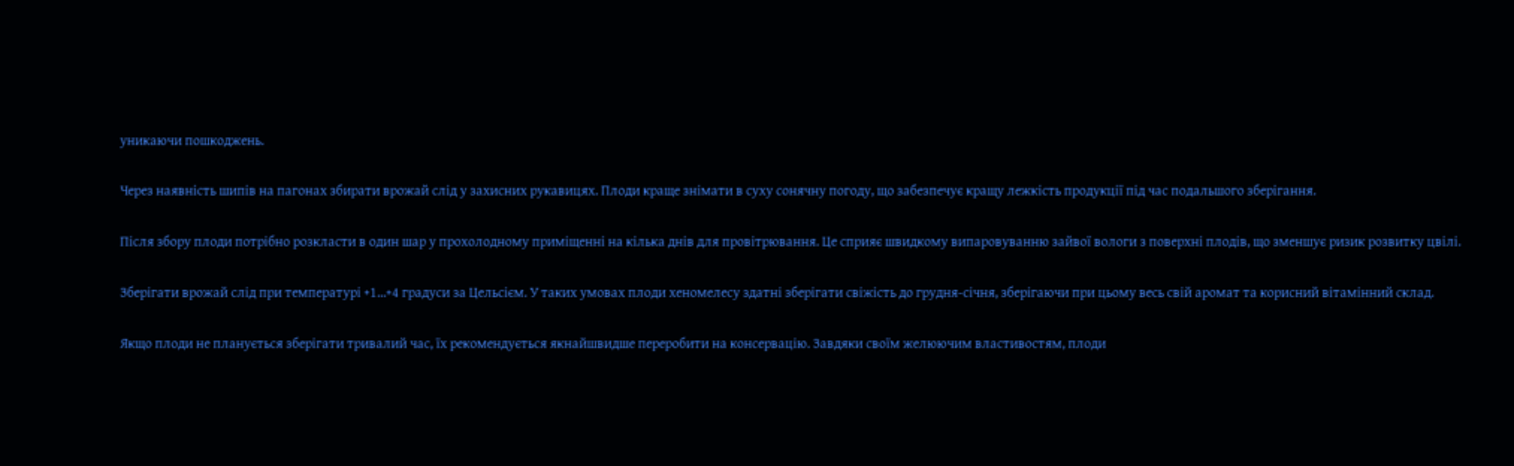уникаючи пошкоджень.

Через наявність шипів на пагонах збирати врожай слід у захисних рукавицях. Плоди краще знімати в суху сонячну погоду, що забезпечує кращу лежкість продукції під час подальшого зберігання.

Після збору плоди потрібно розкласти в один шар у прохолодному приміщенні на кілька днів для провітрювання. Це сприяє швидкому випаровуванню зайвої вологи з поверхні плодів, що зменшує ризик розвитку цвілі.

Зберігати врожай слід при температурі +1…+4 градуси за Цельсієм. У таких умовах плоди хеномелесу здатні зберігати свіжість до грудня-січня, зберігаючи при цьому весь свій аромат та корисний вітамінний склад.

Якщо плоди не планується зберігати тривалий час, їх рекомендується якнайшвидше переробити на консервацію. Завдяки своїм желюючим властивостям, плоди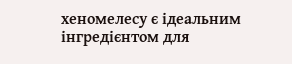хеномелесу є ідеальним інгредієнтом для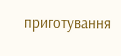приготування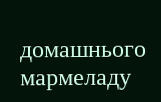домашнього мармеладу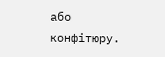або конфітюру.